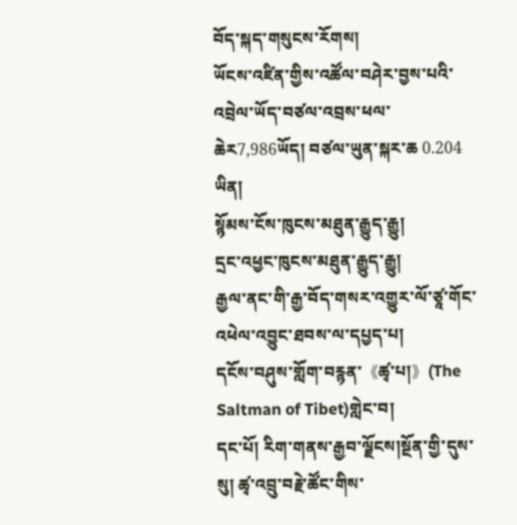བོད་སྐད་གསུངས་རོགས།
ཡོངས་འཛིན་གྱིས་འཚོལ་བཤེར་བྱས་པའི་འབྲེལ་ཡོད་བཙལ་འབྲས་ཕལ་ཆེར7,986ཡོད། བཙལ་ཡུན་སྐར་ཆ 0.204
ཡིན།
སྙོམས་ངོས་ཁུངས་མཐུན་རྒྱུད་རྒྱུ།
དྲང་འཕྱང་ཁུངས་མཐུན་རྒྱུད་རྒྱུ།
རྒྱལ་ནང་གི་རྒྱ་བོད་གསར་འགྱུར་ལོ་ཙཱ་གོང་འཕེལ་འབྱུང་ཐབས་ལ་དཔྱད་པ།
དངོས་བཤུས་གློག་བརྙན་《ཚྭ་པ།》(The Saltman of Tibet)གླེང་བ།
དང་པོ། རིག་གནས་རྒྱབ་ལྗོངས།སྔོན་གྱི་དུས་སུ། ཚྭ་འབྲུ་བརྗེ་ཚོང་གིས་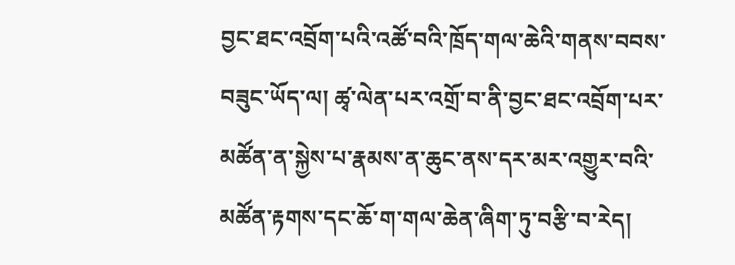བྱང་ཐང་འབྲོག་པའི་འཚོ་བའི་ཁྲོད་གལ་ཆེའི་གནས་བབས་བཟུང་ཡོད་ལ། ཚྭ་ལེན་པར་འགྲོ་བ་ནི་བྱང་ཐང་འབྲོག་པར་མཚོན་ན་སྐྱེས་པ་རྣམས་ན་ཆུང་ནས་དར་མར་འགྱུར་བའི་མཚོན་རྟགས་དང་ཆོ་ག་གལ་ཆེན་ཞིག་ཏུ་བརྩི་བ་རེད།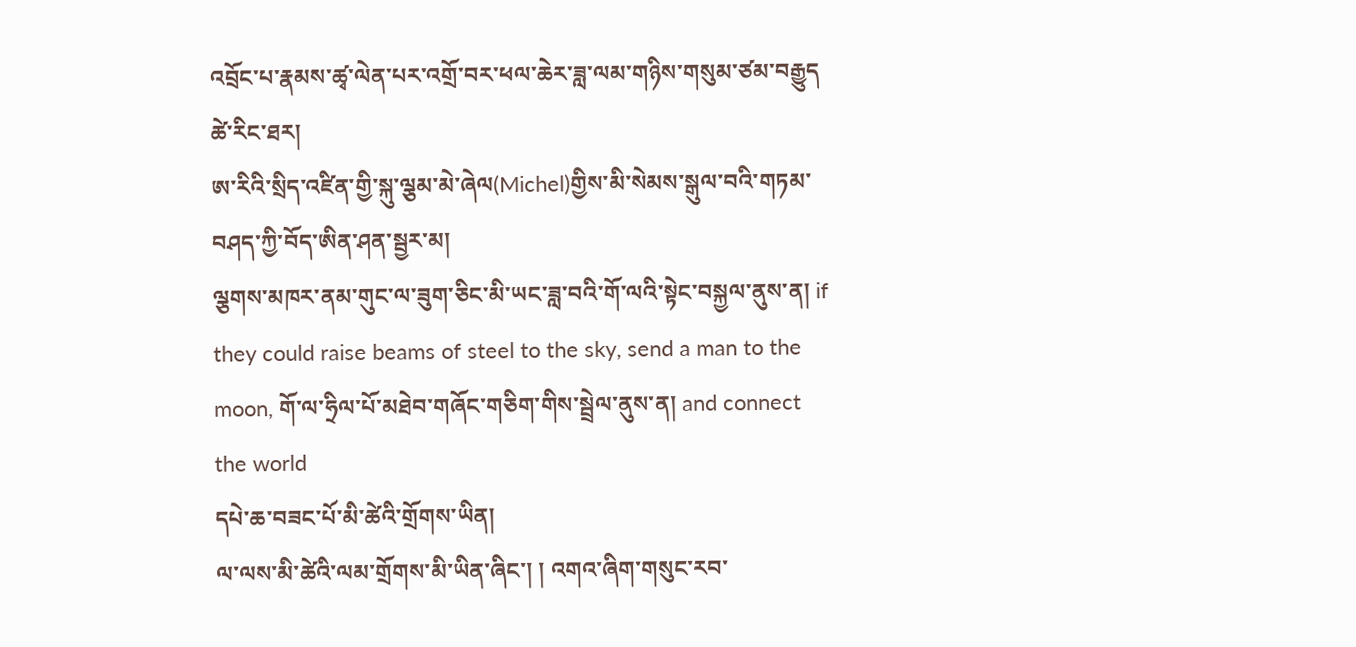འབྲོང་པ་རྣམས་ཚྭ་ལེན་པར་འགྲོ་བར་ཕལ་ཆེར་ཟླ་ལམ་གཉིས་གསུམ་ཙམ་བརྒྱུད
ཚེ་རིང་ཐར།
ཨ་རིའི་སྲིད་འཛིན་གྱི་སྐུ་ལྕམ་མེ་ཞེལ(Michel)གྱིས་མི་སེམས་སྒུལ་བའི་གཏམ་བཤད་ཀྱི་བོད་ཨིན་ཤན་སྦྱར་མ།
ལྕགས་མཁར་ནམ་གུང་ལ་ཟུག་ཅིང་མི་ཡང་ཟླ་བའི་གོ་ལའི་སྟེང་བསྐྱལ་ནུས་ན། if they could raise beams of steel to the sky, send a man to the moon, གོ་ལ་ཧྲིལ་པོ་མཐེབ་གཞོང་གཅིག་གིས་སྦྲེལ་ནུས་ན། and connect the world
དཔེ་ཆ་བཟང་པོ་མི་ཚེའི་གྲོགས་ཡིན།
ལ་ལས་མི་ཚེའི་ལམ་གྲོགས་མི་ཡིན་ཞིང་། ། འགའ་ཞིག་གསུང་རབ་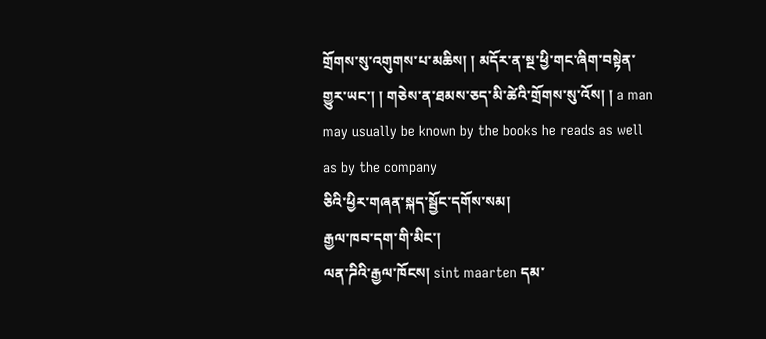གྲོགས་སུ་འགུགས་པ་མཆིས། ། མདོར་ན་སྔ་ཕྱི་གང་ཞིག་བསྟེན་གྱུར་ཡང་། ། གཅེས་ན་ཐམས་ཅད་མི་ཚེའི་གྲོགས་སུ་འོས། ། a man may usually be known by the books he reads as well as by the company
ཅིའི་ཕྱིར་གཞན་སྐད་སྦྱོང་དགོས་སམ།
རྒྱལ་ཁབ་དག་གི་མིང་།
ལན་ཌིའི་རྒྱལ་ཁོངས། sint maarten དམ་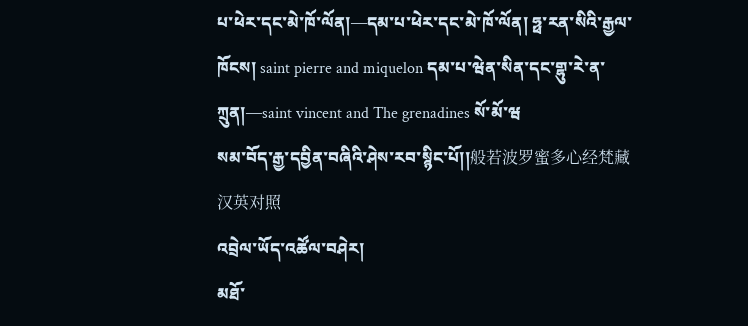པ་ཕེར་དང་མེ་ཁོ་ལོན།—དམ་པ་ཕེར་དང་མེ་ཁོ་ལོན། ཧྥ་རན་སིའི་རྒྱལ་ཁོངས། saint pierre and miquelon དམ་པ་ཝེན་སིན་དང་གྷུ་རེ་ན་ཀྲུན།—saint vincent and The grenadines སོ་མོ་ཝ
སམ་བོད་རྒྱ་དབྱིན་བཞིའི་ཤེས་རབ་སྙིང་པོ།།般若波罗蜜多心经梵藏汉英对照
འབྲེལ་ཡོད་འཚོལ་བཤེར།
མཐོ་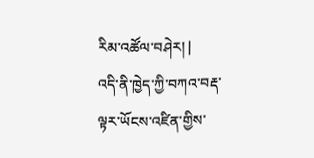རིམ་འཚོལ་བཤེར། |
འདི་ནི་ཁྱེད་ཀྱི་བཀའ་བརྡ་ལྟར་ཡོངས་འཛིན་གྱིས་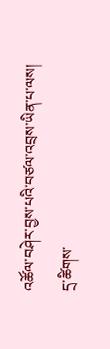འཚོལ་བཤེར་བྱས་པའི་བཙལ་འབྲས་ཡིན་པ་ལས། དྲ་ཚིགས་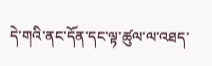དེ་གའི་ནང་དོན་དང་ལྟ་ཚུལ་ལ་འཐད་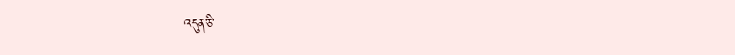འདུན་ཅི་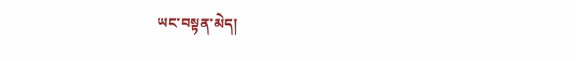ཡང་བསྟན་མེད།